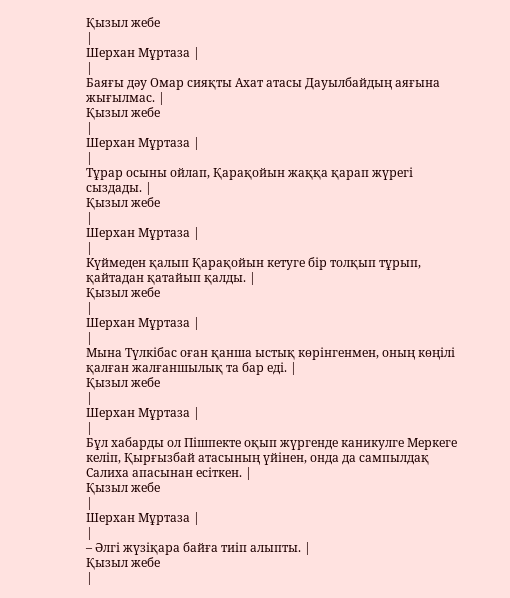Қызыл жебе
|
Шерхан Мұртаза |
|
Баяғы дәу Омар сияқты Ахат атасы Дауылбайдың аяғына жығылмас. |
Қызыл жебе
|
Шерхан Мұртаза |
|
Тұрар осыны ойлап, Қарақойын жаққа қарап жүрегі сыздады. |
Қызыл жебе
|
Шерхан Мұртаза |
|
Күймеден қалып Қарақойын кетуге бір толқып тұрып, қайтадан қатайып қалды. |
Қызыл жебе
|
Шерхан Мұртаза |
|
Мына Түлкібас оған қанша ыстық көрінгенмен, оның көңілі қалған жалғаншылық та бар еді. |
Қызыл жебе
|
Шерхан Мұртаза |
|
Бұл хабарды ол Пішпекте оқып жүргенде каникулге Меркеге келіп, Қырғызбай атасының үйінен, онда да сампылдақ Салиха апасынан есіткен. |
Қызыл жебе
|
Шерхан Мұртаза |
|
– Әлгі жүзіқара байға тиіп алыпты. |
Қызыл жебе
|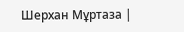Шерхан Мұртаза |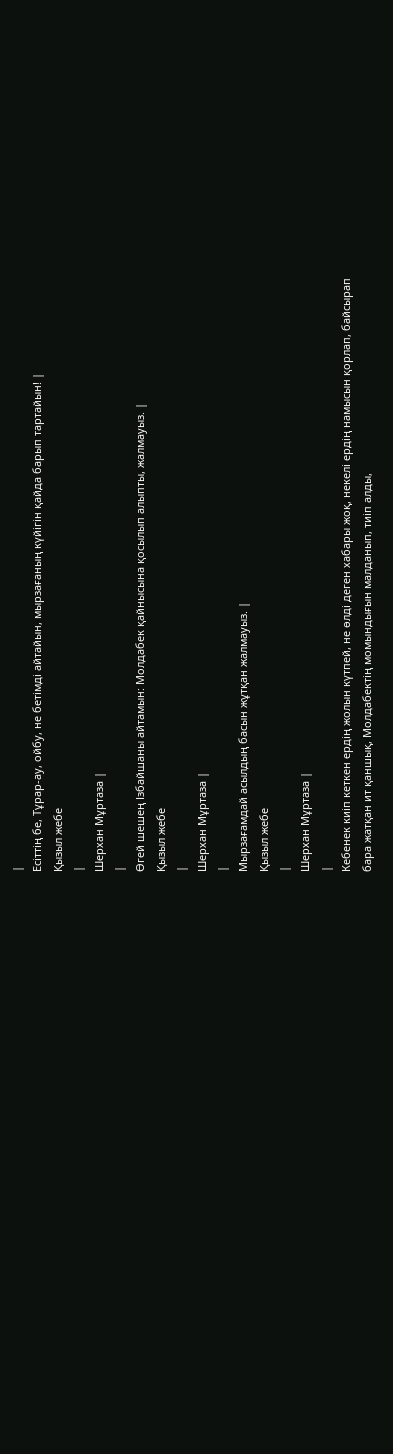|
Есіттің бе, Тұрар-ау, ойбу, не бетімді айтайын, мырзағаның күйігін қайда барып тартайын! |
Қызыл жебе
|
Шерхан Мұртаза |
|
Өгей шешең Ізбайшаны айтамын: Молдабек қайнысына қосылып алыпты, жалмауыз. |
Қызыл жебе
|
Шерхан Мұртаза |
|
Мырзағамдай асылдың басын жұтқан жалмауыз. |
Қызыл жебе
|
Шерхан Мұртаза |
|
Кебенек киіп кеткен ердің жолын күтпей, не өлді деген хабары жоқ, некелі ердің намысын қорлап, байсырап бара жатқан ит қаншық, Молдабектің момындығын малданып, тиіп алды,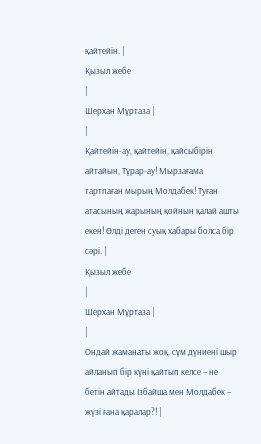қайтейін. |
Қызыл жебе
|
Шерхан Мұртаза |
|
Қайтейін-ау, қайтейін, қайсыбірін айтайын, Тұрар-ау! Мырзағама тартпаған мырың Молдабек! Туған атасының жарының қойнын қалай ашты екен! Өлді деген суық хабары болса бір сәрі. |
Қызыл жебе
|
Шерхан Мұртаза |
|
Ондай жаманаты жоқ, сұм дүниені шыр айланып бір күні қайтып келсе – не бетін айтады Ізбайша мен Молдабек – жүзі ғана қаралар?! |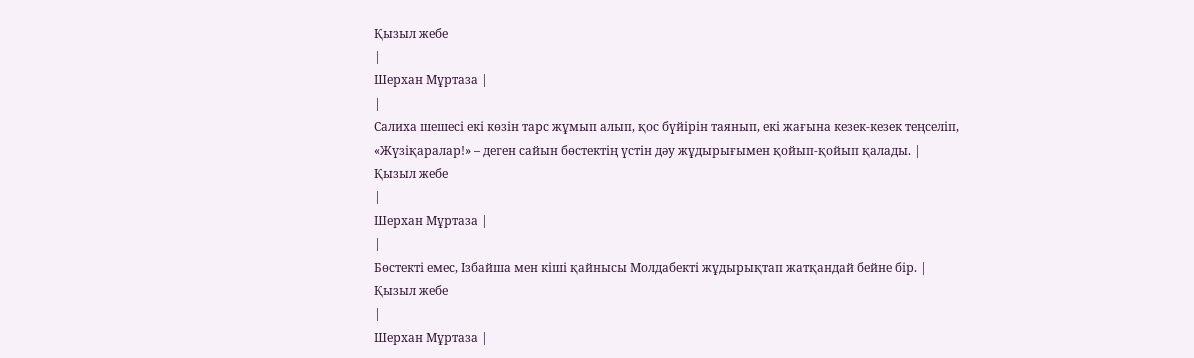Қызыл жебе
|
Шерхан Мұртаза |
|
Салиха шешесі екі көзін тарс жұмып алып, қос бүйірін таянып, екі жағына кезек-кезек теңселіп, «Жүзіқаралар!» – деген сайын бөстектің үстін дәу жұдырығымен қойып-қойып қалады. |
Қызыл жебе
|
Шерхан Мұртаза |
|
Бөстекті емес, Ізбайша мен кіші қайнысы Молдабекті жұдырықтап жатқандай бейне бір. |
Қызыл жебе
|
Шерхан Мұртаза |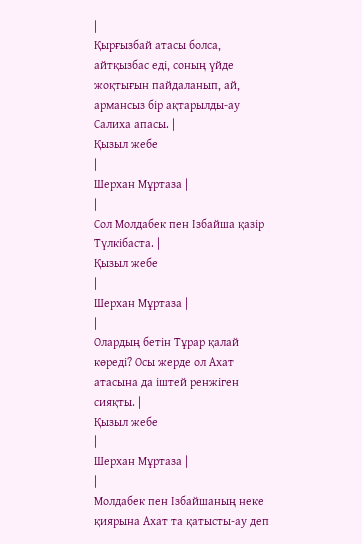|
Қырғызбай атасы болса, айтқызбас еді, соның үйде жоқтығын пайдаланып, ай, армансыз бір ақтарылды-ау Салиха апасы. |
Қызыл жебе
|
Шерхан Мұртаза |
|
Сол Молдабек пен Ізбайша қазір Түлкібаста. |
Қызыл жебе
|
Шерхан Мұртаза |
|
Олардың бетін Тұрар қалай көреді? Осы жерде ол Ахат атасына да іштей ренжіген сияқты. |
Қызыл жебе
|
Шерхан Мұртаза |
|
Молдабек пен Ізбайшаның неке қиярына Ахат та қатысты-ау деп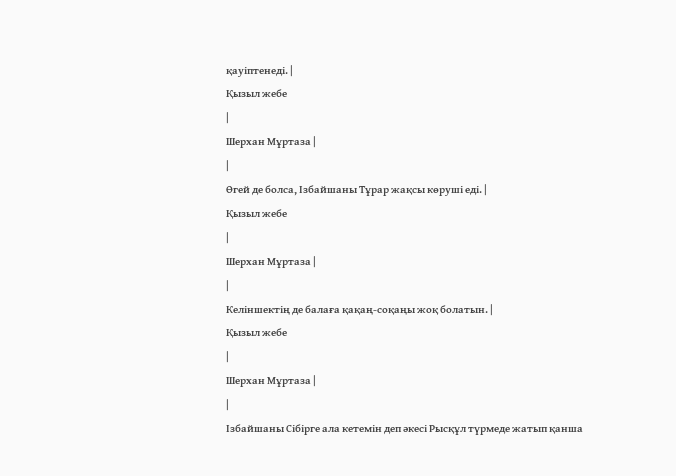қауіптенеді. |
Қызыл жебе
|
Шерхан Мұртаза |
|
Өгей де болса, Ізбайшаны Тұрар жақсы көруші еді. |
Қызыл жебе
|
Шерхан Мұртаза |
|
Келіншектің де балаға қақаң-соқаңы жоқ болатын. |
Қызыл жебе
|
Шерхан Мұртаза |
|
Ізбайшаны Сібірге ала кетемін деп әкесі Рысқұл түрмеде жатып қанша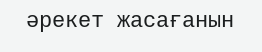әрекет жасағанын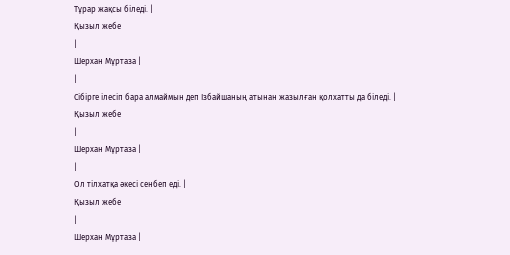Тұрар жақсы біледі. |
Қызыл жебе
|
Шерхан Мұртаза |
|
Сібірге ілесіп бара алмаймын деп Ізбайшаның атынан жазылған қолхатты да біледі. |
Қызыл жебе
|
Шерхан Мұртаза |
|
Ол тілхатқа әкесі сенбеп еді. |
Қызыл жебе
|
Шерхан Мұртаза |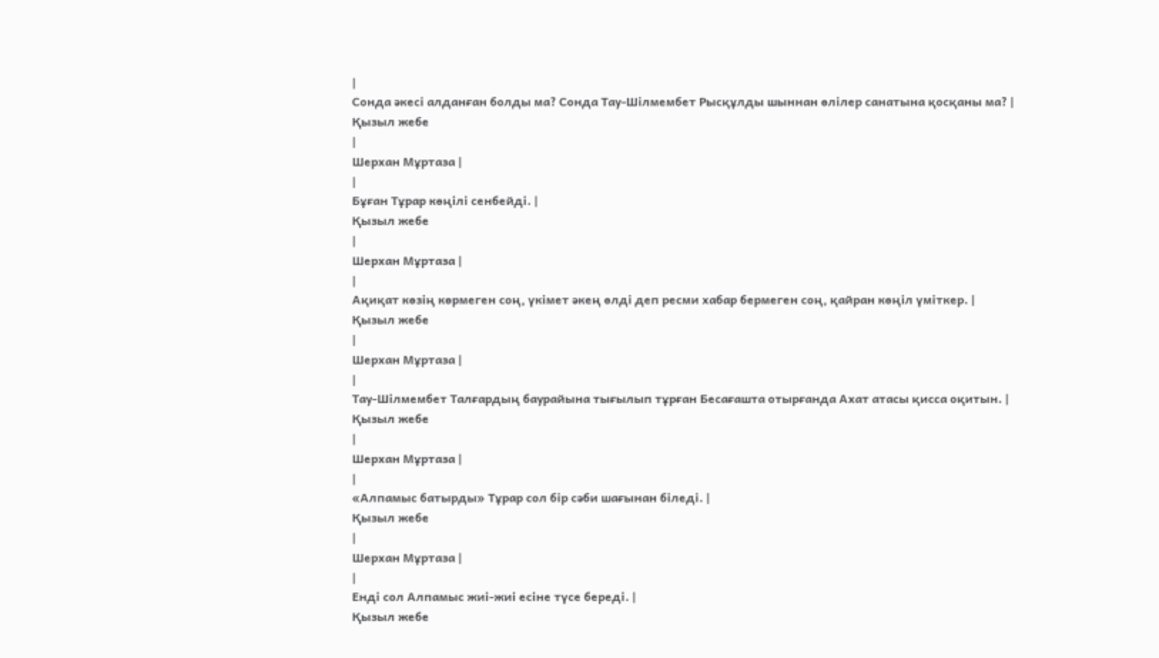|
Сонда әкесі алданған болды ма? Сонда Тау-Шілмембет Рысқұлды шыннан өлілер санатына қосқаны ма? |
Қызыл жебе
|
Шерхан Мұртаза |
|
Бұған Тұрар көңілі сенбейді. |
Қызыл жебе
|
Шерхан Мұртаза |
|
Ақиқат көзің көрмеген соң, үкімет әкең өлді деп ресми хабар бермеген соң, қайран көңіл үміткер. |
Қызыл жебе
|
Шерхан Мұртаза |
|
Тау-Шілмембет Талғардың баурайына тығылып тұрған Бесағашта отырғанда Ахат атасы қисса оқитын. |
Қызыл жебе
|
Шерхан Мұртаза |
|
«Алпамыс батырды» Тұрар сол бір сәби шағынан біледі. |
Қызыл жебе
|
Шерхан Мұртаза |
|
Енді сол Алпамыс жиі-жиі есіне түсе береді. |
Қызыл жебе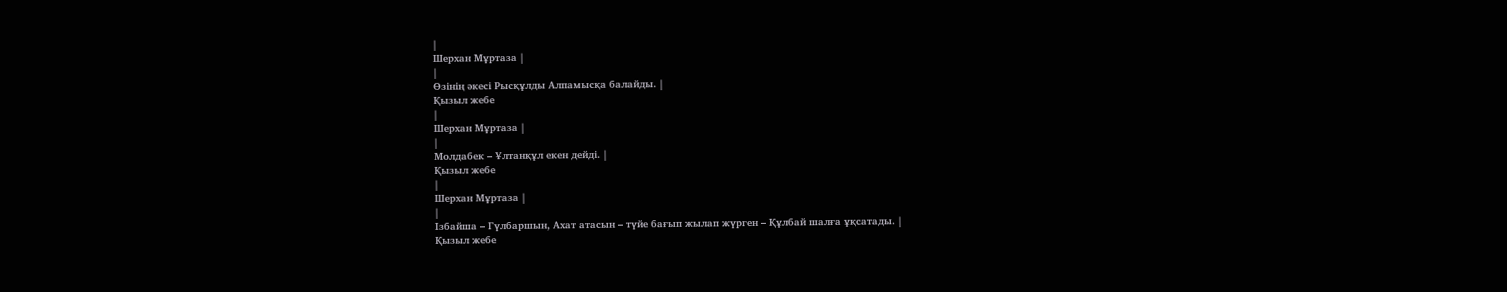|
Шерхан Мұртаза |
|
Өзінің әкесі Рысқұлды Алпамысқа балайды. |
Қызыл жебе
|
Шерхан Мұртаза |
|
Молдабек – Ұлтанқұл екен дейді. |
Қызыл жебе
|
Шерхан Мұртаза |
|
Ізбайша – Гүлбаршын, Ахат атасын – түйе бағып жылап жүрген – Құлбай шалға ұқсатады. |
Қызыл жебе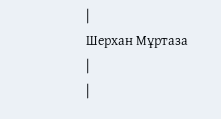|
Шерхан Мұртаза |
|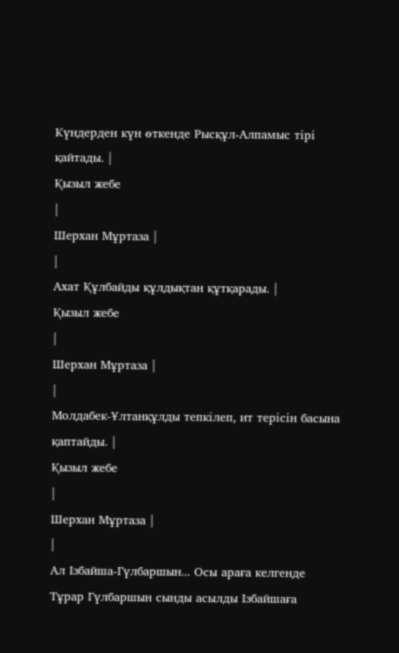Күндерден күн өткенде Рысқұл-Алпамыс тірі қайтады. |
Қызыл жебе
|
Шерхан Мұртаза |
|
Ахат Құлбайды құлдықтан құтқарады. |
Қызыл жебе
|
Шерхан Мұртаза |
|
Молдабек-Ұлтанқұлды тепкілеп, ит терісін басына қаптайды. |
Қызыл жебе
|
Шерхан Мұртаза |
|
Ал Ізбайша-Гүлбаршын... Осы араға келгенде Тұрар Гүлбаршын сынды асылды Ізбайшаға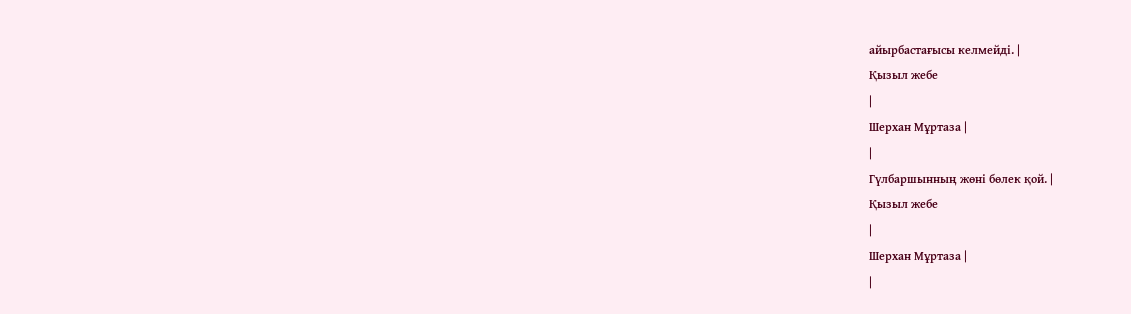айырбастағысы келмейді. |
Қызыл жебе
|
Шерхан Мұртаза |
|
Гүлбаршынның жөні бөлек қой. |
Қызыл жебе
|
Шерхан Мұртаза |
|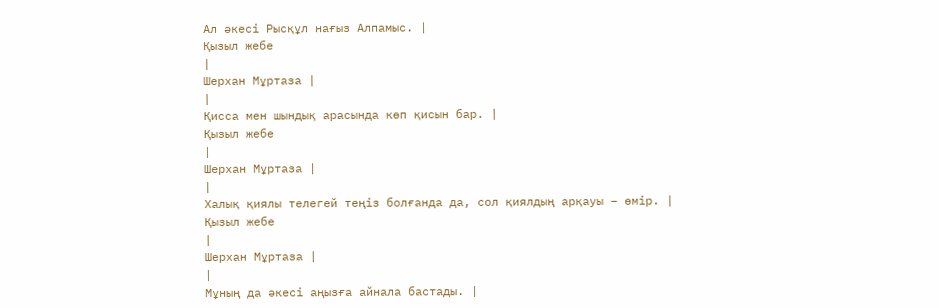Ал әкесі Рысқұл нағыз Алпамыс. |
Қызыл жебе
|
Шерхан Мұртаза |
|
Қисса мен шындық арасында көп қисын бар. |
Қызыл жебе
|
Шерхан Мұртаза |
|
Халық қиялы телегей теңіз болғанда да, сол қиялдың арқауы – өмір. |
Қызыл жебе
|
Шерхан Мұртаза |
|
Мұның да әкесі аңызға айнала бастады. |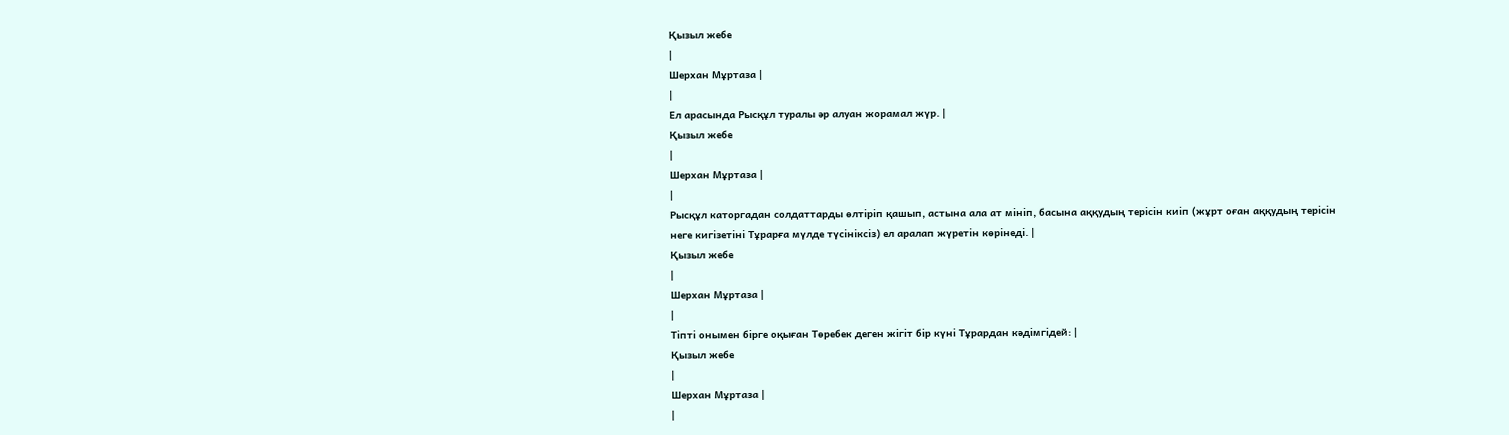Қызыл жебе
|
Шерхан Мұртаза |
|
Ел арасында Рысқұл туралы әр алуан жорамал жүр. |
Қызыл жебе
|
Шерхан Мұртаза |
|
Рысқұл каторгадан солдаттарды өлтіріп қашып, астына ала ат мініп, басына аққудың терісін киіп (жұрт оған аққудың терісін неге кигізетіні Тұрарға мүлде түсініксіз) ел аралап жүретін көрінеді. |
Қызыл жебе
|
Шерхан Мұртаза |
|
Тіпті онымен бірге оқыған Төребек деген жігіт бір күні Тұрардан кәдімгідей: |
Қызыл жебе
|
Шерхан Мұртаза |
|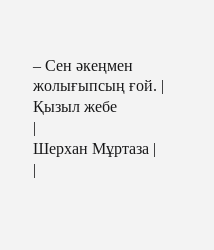– Сен әкеңмен жолығыпсың ғой. |
Қызыл жебе
|
Шерхан Мұртаза |
|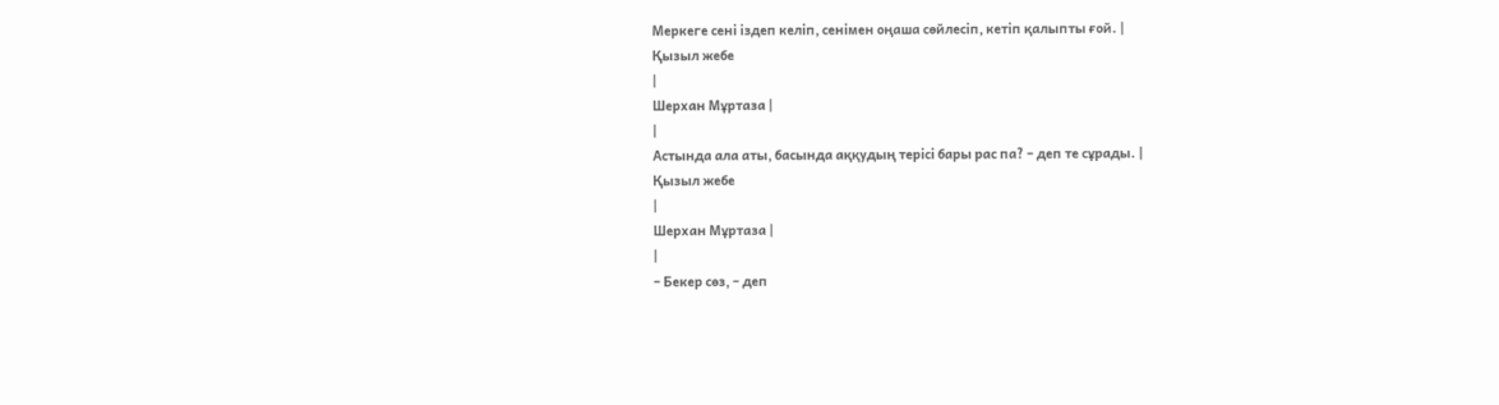Меркеге сені іздеп келіп, сенімен оңаша сөйлесіп, кетіп қалыпты ғой. |
Қызыл жебе
|
Шерхан Мұртаза |
|
Астында ала аты, басында аққудың терісі бары рас па? – деп те сұрады. |
Қызыл жебе
|
Шерхан Мұртаза |
|
– Бекер сөз, – деп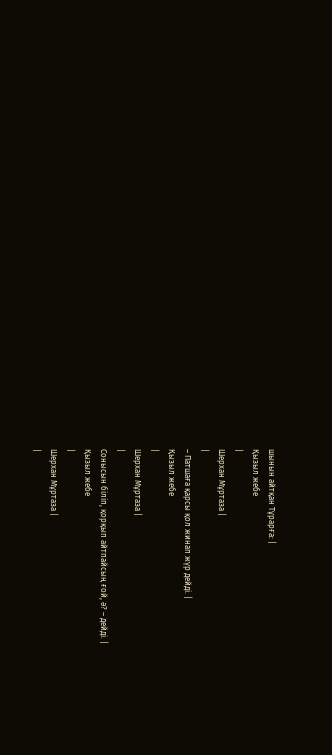шынын айтқан Тұрарға: |
Қызыл жебе
|
Шерхан Мұртаза |
|
– Патшаға қарсы қол жинап жүр дейді. |
Қызыл жебе
|
Шерхан Мұртаза |
|
Сонысын біліп, қорқып айтпайсың ғой, ә? – дейді. |
Қызыл жебе
|
Шерхан Мұртаза |
|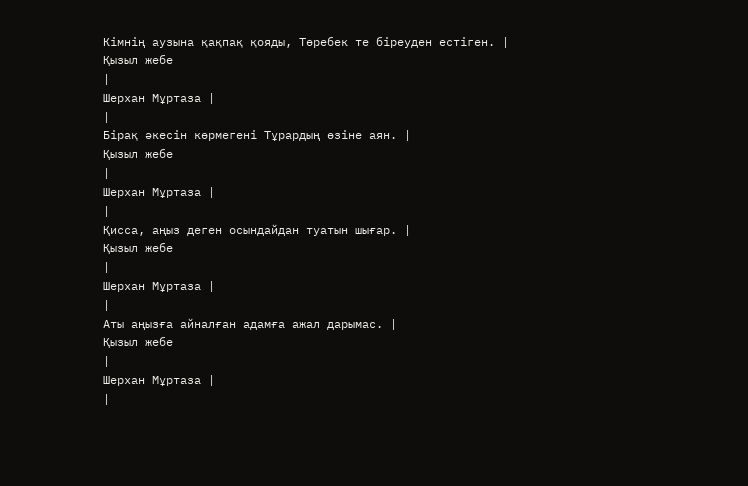Кімнің аузына қақпақ қояды, Төребек те біреуден естіген. |
Қызыл жебе
|
Шерхан Мұртаза |
|
Бірақ әкесін көрмегені Тұрардың өзіне аян. |
Қызыл жебе
|
Шерхан Мұртаза |
|
Қисса, аңыз деген осындайдан туатын шығар. |
Қызыл жебе
|
Шерхан Мұртаза |
|
Аты аңызға айналған адамға ажал дарымас. |
Қызыл жебе
|
Шерхан Мұртаза |
|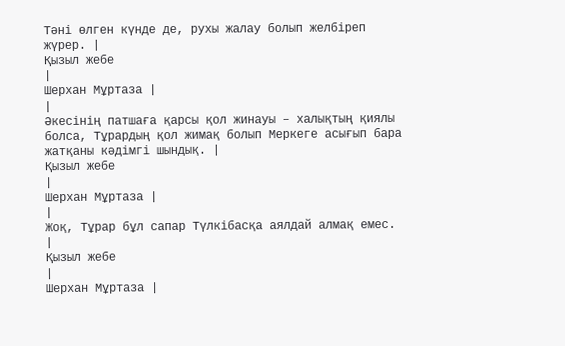Тәні өлген күнде де, рухы жалау болып желбіреп жүрер. |
Қызыл жебе
|
Шерхан Мұртаза |
|
Әкесінің патшаға қарсы қол жинауы – халықтың қиялы болса, Тұрардың қол жимақ болып Меркеге асығып бара жатқаны кәдімгі шындық. |
Қызыл жебе
|
Шерхан Мұртаза |
|
Жоқ, Тұрар бұл сапар Түлкібасқа аялдай алмақ емес. |
Қызыл жебе
|
Шерхан Мұртаза |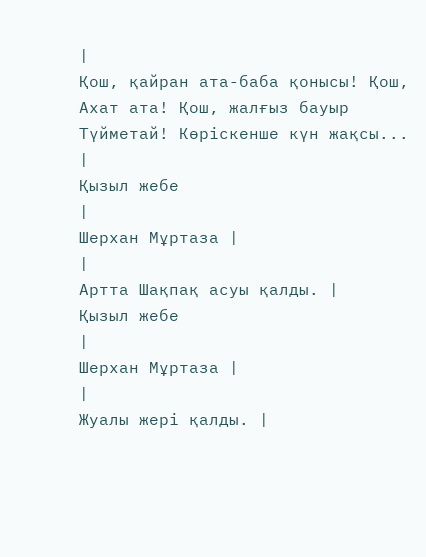|
Қош, қайран ата-баба қонысы! Қош, Ахат ата! Қош, жалғыз бауыр Түйметай! Көріскенше күн жақсы... |
Қызыл жебе
|
Шерхан Мұртаза |
|
Артта Шақпақ асуы қалды. |
Қызыл жебе
|
Шерхан Мұртаза |
|
Жуалы жері қалды. |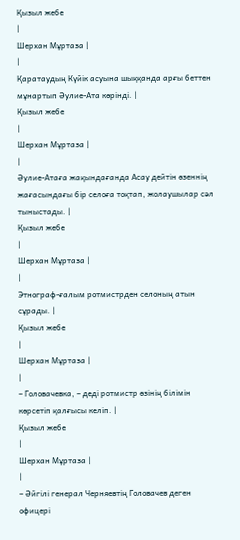Қызыл жебе
|
Шерхан Мұртаза |
|
Қаратаудың Күйік асуына шыққанда арғы беттен мұнартып Әулие-Ата көрінді. |
Қызыл жебе
|
Шерхан Мұртаза |
|
Әулие-Атаға жақындағанда Асау дейтін өзеннің жағасындағы бір селоға тоқтап, жолаушылар сәл тыныстады. |
Қызыл жебе
|
Шерхан Мұртаза |
|
Этнограф-ғалым ротмистрден селоның атын сұрады. |
Қызыл жебе
|
Шерхан Мұртаза |
|
– Головачевка, – деді ротмистр өзінің білімін көрсетіп қалғысы келіп. |
Қызыл жебе
|
Шерхан Мұртаза |
|
– Әйгілі генерал Черняевтің Головачев деген офицері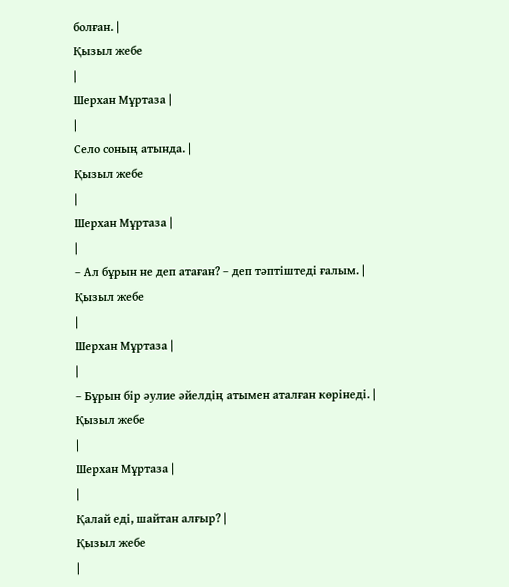болған. |
Қызыл жебе
|
Шерхан Мұртаза |
|
Село соның атында. |
Қызыл жебе
|
Шерхан Мұртаза |
|
– Ал бұрын не деп атаған? – деп тәптіштеді ғалым. |
Қызыл жебе
|
Шерхан Мұртаза |
|
– Бұрын бір әулие әйелдің атымен аталған көрінеді. |
Қызыл жебе
|
Шерхан Мұртаза |
|
Қалай еді, шайтан алғыр? |
Қызыл жебе
|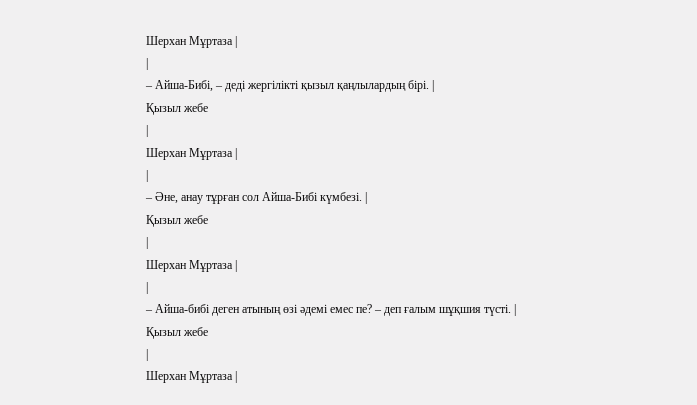Шерхан Мұртаза |
|
– Айша-Бибі, – деді жергілікті қызыл қаңлылардың бірі. |
Қызыл жебе
|
Шерхан Мұртаза |
|
– Әне, анау тұрған сол Айша-Бибі күмбезі. |
Қызыл жебе
|
Шерхан Мұртаза |
|
– Айша-бибі деген атының өзі әдемі емес пе? – деп ғалым шұқшия түсті. |
Қызыл жебе
|
Шерхан Мұртаза |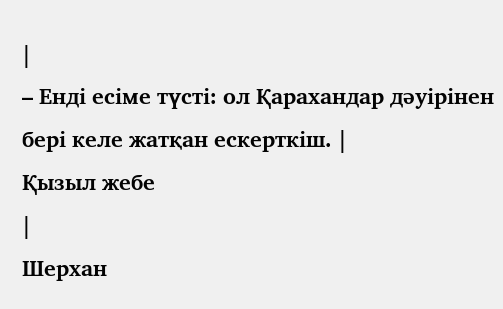|
– Енді есіме түсті: ол Қарахандар дәуірінен бері келе жатқан ескерткіш. |
Қызыл жебе
|
Шерхан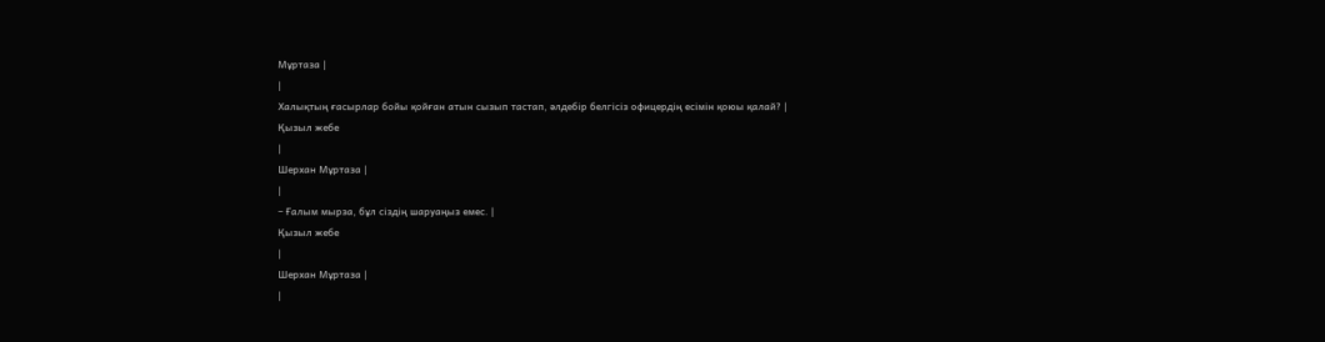Мұртаза |
|
Халықтың ғасырлар бойы қойған атын сызып тастап, әлдебір белгісіз офицердің есімін қоюы қалай? |
Қызыл жебе
|
Шерхан Мұртаза |
|
– Ғалым мырза, бұл сіздің шаруаңыз емес. |
Қызыл жебе
|
Шерхан Мұртаза |
|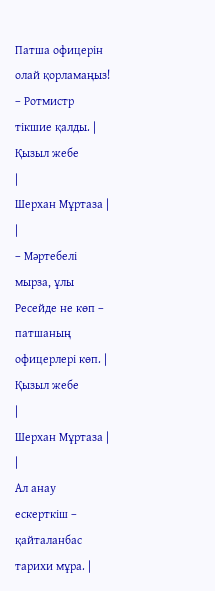Патша офицерін олай қорламаңыз! – Ротмистр тікшие қалды. |
Қызыл жебе
|
Шерхан Мұртаза |
|
– Мәртебелі мырза, ұлы Ресейде не көп – патшаның офицерлері көп. |
Қызыл жебе
|
Шерхан Мұртаза |
|
Ал анау ескерткіш – қайталанбас тарихи мұра. |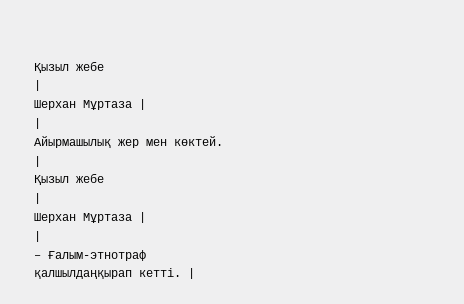Қызыл жебе
|
Шерхан Мұртаза |
|
Айырмашылық жер мен көктей. |
Қызыл жебе
|
Шерхан Мұртаза |
|
– Ғалым-этнотраф қалшылдаңқырап кетті. |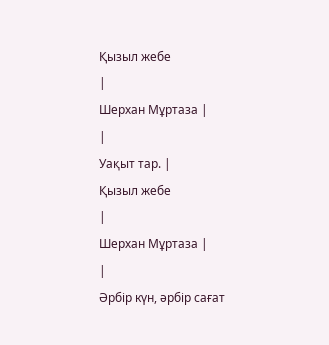Қызыл жебе
|
Шерхан Мұртаза |
|
Уақыт тар. |
Қызыл жебе
|
Шерхан Мұртаза |
|
Әрбір күн, әрбір сағат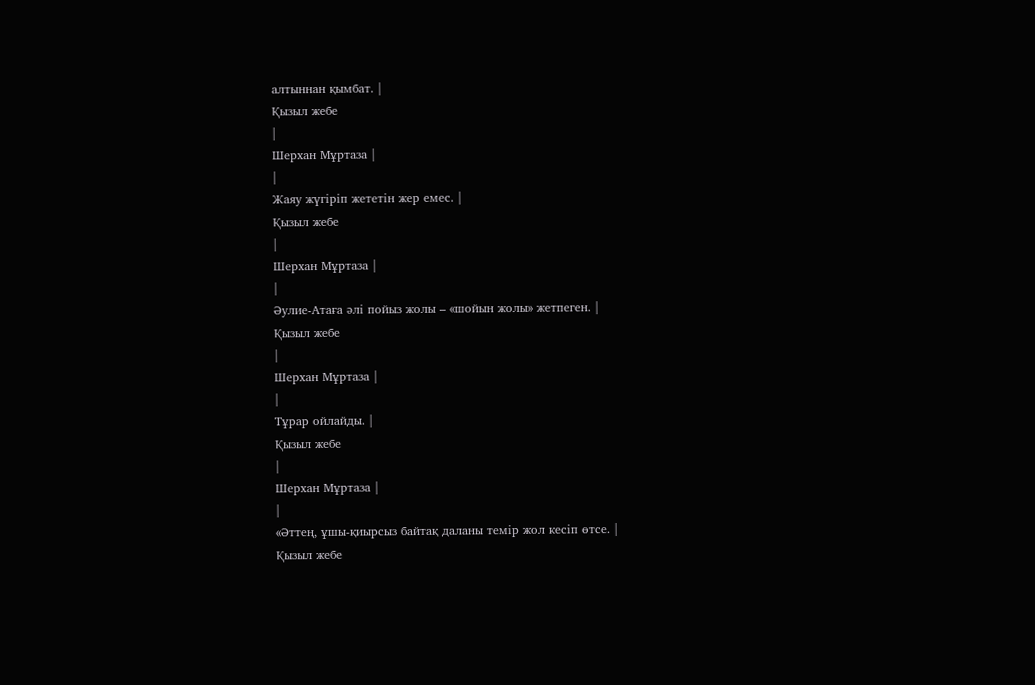алтыннан қымбат. |
Қызыл жебе
|
Шерхан Мұртаза |
|
Жаяу жүгіріп жететін жер емес. |
Қызыл жебе
|
Шерхан Мұртаза |
|
Әулие-Атаға әлі пойыз жолы – «шойын жолы» жетпеген. |
Қызыл жебе
|
Шерхан Мұртаза |
|
Тұрар ойлайды. |
Қызыл жебе
|
Шерхан Мұртаза |
|
«Әттең, ұшы-қиырсыз байтақ даланы темір жол кесіп өтсе. |
Қызыл жебе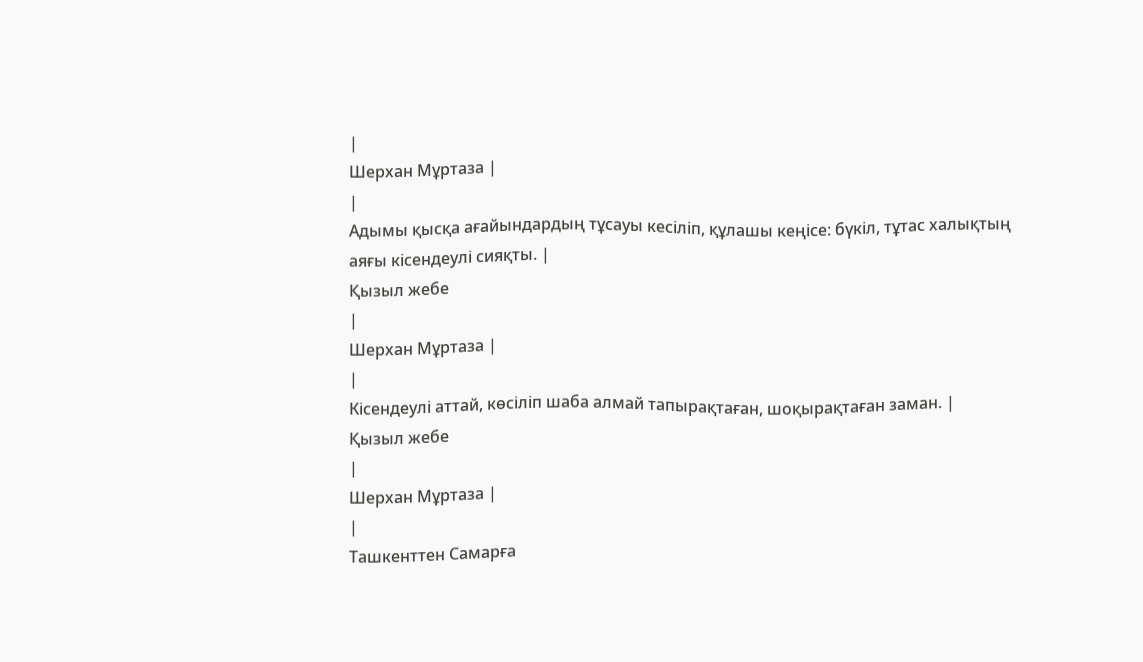|
Шерхан Мұртаза |
|
Адымы қысқа ағайындардың тұсауы кесіліп, құлашы кеңісе: бүкіл, тұтас халықтың аяғы кісендеулі сияқты. |
Қызыл жебе
|
Шерхан Мұртаза |
|
Кісендеулі аттай, көсіліп шаба алмай тапырақтаған, шоқырақтаған заман. |
Қызыл жебе
|
Шерхан Мұртаза |
|
Ташкенттен Самарға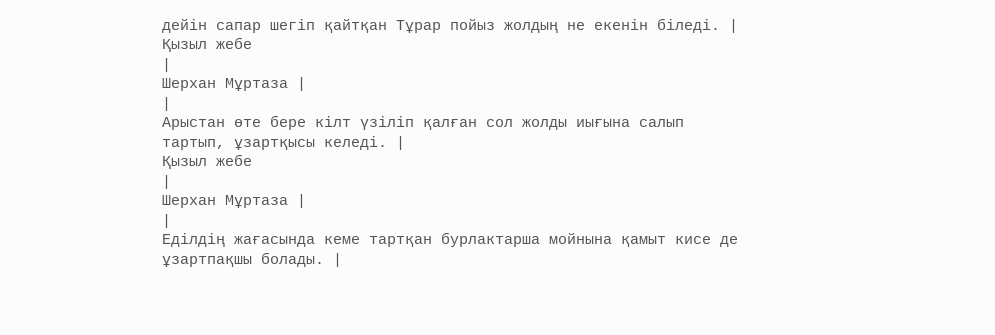дейін сапар шегіп қайтқан Тұрар пойыз жолдың не екенін біледі. |
Қызыл жебе
|
Шерхан Мұртаза |
|
Арыстан өте бере кілт үзіліп қалған сол жолды иығына салып тартып, ұзартқысы келеді. |
Қызыл жебе
|
Шерхан Мұртаза |
|
Еділдің жағасында кеме тартқан бурлактарша мойнына қамыт кисе де ұзартпақшы болады. |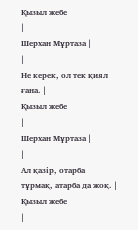Қызыл жебе
|
Шерхан Мұртаза |
|
Не керек, ол тек қиял ғана. |
Қызыл жебе
|
Шерхан Мұртаза |
|
Ал қазір, отарба тұрмақ, атарба да жоқ. |
Қызыл жебе
|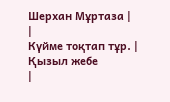Шерхан Мұртаза |
|
Күйме тоқтап тұр. |
Қызыл жебе
|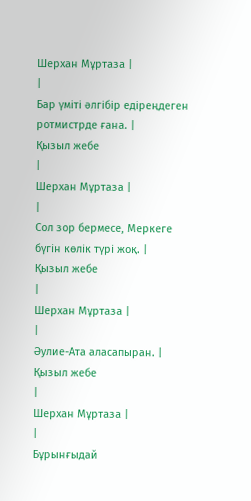Шерхан Мұртаза |
|
Бар үміті әлгібір едіреңдеген ротмистрде ғана. |
Қызыл жебе
|
Шерхан Мұртаза |
|
Сол зор бермесе, Меркеге бүгін көлік түрі жоқ. |
Қызыл жебе
|
Шерхан Мұртаза |
|
Әулие-Ата аласапыран. |
Қызыл жебе
|
Шерхан Мұртаза |
|
Бұрынғыдай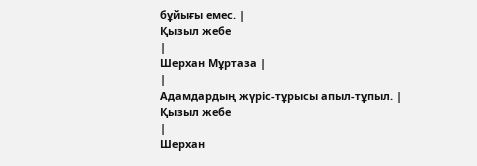бұйығы емес. |
Қызыл жебе
|
Шерхан Мұртаза |
|
Адамдардың жүріс-тұрысы апыл-тұпыл. |
Қызыл жебе
|
Шерхан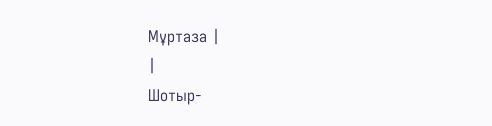Мұртаза |
|
Шотыр-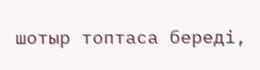шотыр топтаса береді,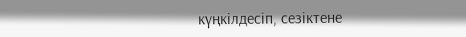күңкілдесіп, сезіктене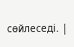сөйлеседі. |